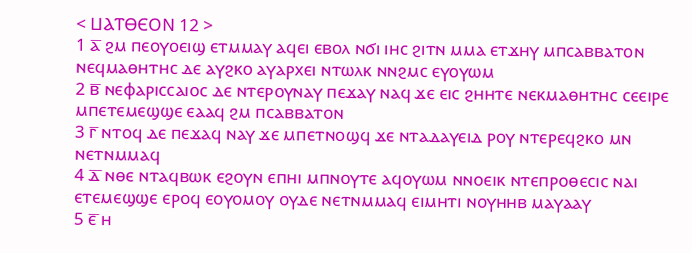< ⳘⲀⲦⲐⲈⲞⲚ 12 >
1 ⲁ̅ ϩⲙ ⲡⲉⲟⲩⲟⲉⲓϣ ⲉⲧⲙⲙⲁⲩ ⲁϥⲉⲓ ⲉⲃⲟⲗ ⲛϭⲓ ⲓⲏⲥ ϩⲓⲧⲛ ⲙⲙⲁ ⲉⲧϫⲏⲩ ⲙⲡⲥⲁⲃⲃⲁⲧⲟⲛ ⲛⲉϥⲙⲁⲑⲏⲧⲏⲥ ⲇⲉ ⲁⲩϩⲕⲟ ⲁⲩⲁⲣⲭⲉⲓ ⲛⲧⲱⲗⲕ ⲛⲛϩⲙⲥ ⲉⲩⲟⲩⲱⲙ
2 ⲃ̅ ⲛⲉⲫⲁⲣⲓⲥⲥⲁⲓⲟⲥ ⲇⲉ ⲛⲧⲉⲣⲟⲩⲛⲁⲩ ⲡⲉϫⲁⲩ ⲛⲁϥ ϫⲉ ⲉⲓⲥ ϩⲏⲏⲧⲉ ⲛⲉⲕⲙⲁⲑⲏⲧⲏⲥ ⲥⲉⲉⲓⲣⲉ ⲙⲡⲉⲧⲉⲙⲉϣϣⲉ ⲉⲁⲁϥ ϩⲙ ⲡⲥⲁⲃⲃⲁⲧⲟⲛ
3 ⲅ̅ ⲛⲧⲟϥ ⲇⲉ ⲡⲉϫⲁϥ ⲛⲁⲩ ϫⲉ ⲙⲡⲉⲧⲛⲟϣϥ ϫⲉ ⲛⲧⲁⲇⲁⲩⲉⲓⲇ ⲣⲟⲩ ⲛⲧⲉⲣⲉϥϩⲕⲟ ⲙⲛ ⲛⲉⲧⲛⲙⲙⲁϥ
4 ⲇ̅ ⲛⲑⲉ ⲛⲧⲁϥⲃⲱⲕ ⲉϩⲟⲩⲛ ⲉⲡⲏⲓ ⲙⲡⲛⲟⲩⲧⲉ ⲁϥⲟⲩⲱⲙ ⲛⲛⲟⲉⲓⲕ ⲛⲧⲉⲡⲣⲟⲑⲉⲥⲓⲥ ⲛⲁⲓ ⲉⲧⲉⲙⲉϣϣⲉ ⲉⲣⲟϥ ⲉⲟⲩⲟⲙⲟⲩ ⲟⲩⲇⲉ ⲛⲉⲧⲛⲙⲙⲁϥ ⲉⲓⲙⲏⲧⲓ ⲛⲟⲩⲏⲏⲃ ⲙⲁⲩⲁⲁⲩ
5 ⲉ̅ ⲏ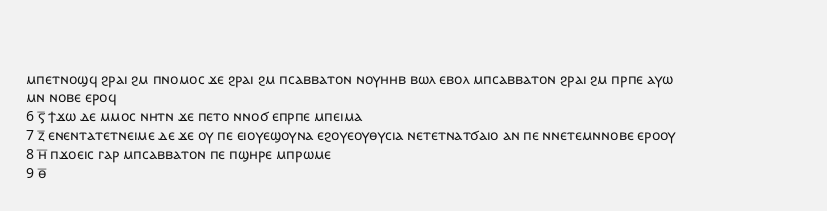ⲙⲡⲉⲧⲛⲟϣϥ ϩⲣⲁⲓ ϩⲙ ⲡⲛⲟⲙⲟⲥ ϫⲉ ϩⲣⲁⲓ ϩⲙ ⲡⲥⲁⲃⲃⲁⲧⲟⲛ ⲛⲟⲩⲏⲏⲃ ⲃⲱⲗ ⲉⲃⲟⲗ ⲙⲡⲥⲁⲃⲃⲁⲧⲟⲛ ϩⲣⲁⲓ ϩⲙ ⲡⲣⲡⲉ ⲁⲩⲱ ⲙⲛ ⲛⲟⲃⲉ ⲉⲣⲟϥ
6 ⲋ̅ ϯϫⲱ ⲇⲉ ⲙⲙⲟⲥ ⲛⲏⲧⲛ ϫⲉ ⲡⲉⲧⲟ ⲛⲛⲟϭ ⲉⲡⲣⲡⲉ ⲙⲡⲉⲓⲙⲁ
7 ⲍ̅ ⲉⲛⲉⲛⲧⲁⲧⲉⲧⲛⲉⲓⲙⲉ ⲇⲉ ϫⲉ ⲟⲩ ⲡⲉ ⲉⲓⲟⲩⲉϣⲟⲩⲛⲁ ⲉϩⲟⲩⲉⲟⲩⲑⲩⲥⲓⲁ ⲛⲉⲧⲉⲧⲛⲁⲧϭⲁⲓⲟ ⲁⲛ ⲡⲉ ⲛⲛⲉⲧⲉⲙⲛⲛⲟⲃⲉ ⲉⲣⲟⲟⲩ
8 ⲏ̅ ⲡϫⲟⲉⲓⲥ ⲅⲁⲣ ⲙⲡⲥⲁⲃⲃⲁⲧⲟⲛ ⲡⲉ ⲡϣⲏⲣⲉ ⲙⲡⲣⲱⲙⲉ
9 ⲑ̅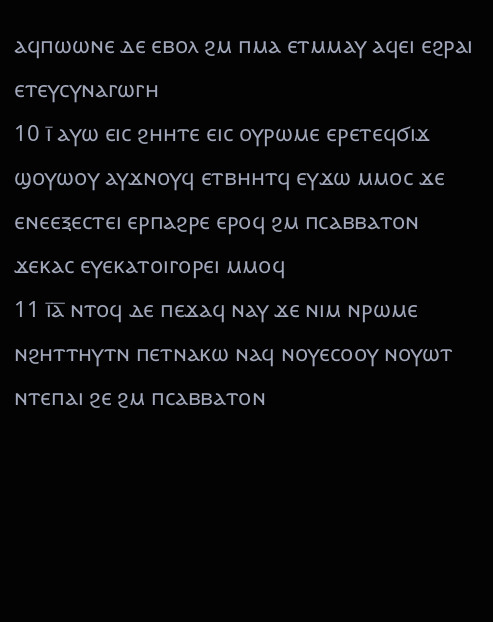ⲁϥⲡⲱⲱⲛⲉ ⲇⲉ ⲉⲃⲟⲗ ϩⲙ ⲡⲙⲁ ⲉⲧⲙⲙⲁⲩ ⲁϥⲉⲓ ⲉϩⲣⲁⲓ ⲉⲧⲉⲩⲥⲩⲛⲁⲅⲱⲅⲏ
10 ⲓ̅ ⲁⲩⲱ ⲉⲓⲥ ϩⲏⲏⲧⲉ ⲉⲓⲥ ⲟⲩⲣⲱⲙⲉ ⲉⲣⲉⲧⲉϥϭⲓϫ ϣⲟⲩⲱⲟⲩ ⲁⲩϫⲛⲟⲩϥ ⲉⲧⲃⲏⲏⲧϥ ⲉⲩϫⲱ ⲙⲙⲟⲥ ϫⲉ ⲉⲛⲉⲉⲝⲉⲥⲧⲉⲓ ⲉⲣⲡⲁϩⲣⲉ ⲉⲣⲟϥ ϩⲙ ⲡⲥⲁⲃⲃⲁⲧⲟⲛ ϫⲉⲕⲁⲥ ⲉⲩⲉⲕⲁⲧⲟⲓⲅⲟⲣⲉⲓ ⲙⲙⲟϥ
11 ⲓ̅ⲁ̅ ⲛⲧⲟϥ ⲇⲉ ⲡⲉϫⲁϥ ⲛⲁⲩ ϫⲉ ⲛⲓⲙ ⲛⲣⲱⲙⲉ ⲛϩⲏⲧⲧⲏⲩⲧⲛ ⲡⲉⲧⲛⲁⲕⲱ ⲛⲁϥ ⲛⲟⲩⲉⲥⲟⲟⲩ ⲛⲟⲩⲱⲧ ⲛⲧⲉⲡⲁⲓ ϩⲉ ϩⲙ ⲡⲥⲁⲃⲃⲁⲧⲟⲛ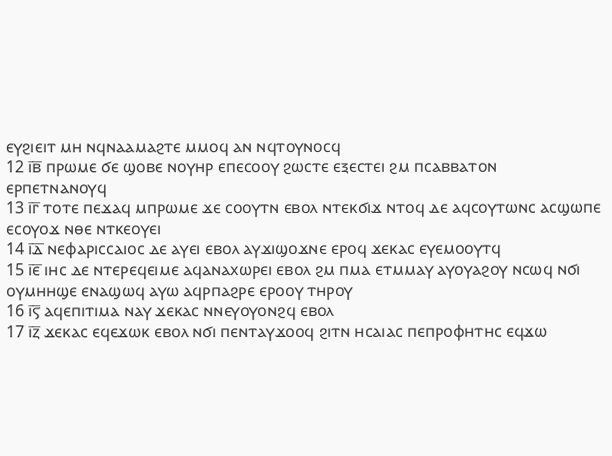ⲉⲩϩⲓⲉⲓⲧ ⲙⲏ ⲛϥⲛⲁⲁⲙⲁϩⲧⲉ ⲙⲙⲟϥ ⲁⲛ ⲛϥⲧⲟⲩⲛⲟⲥϥ
12 ⲓ̅ⲃ̅ ⲡⲣⲱⲙⲉ ϭⲉ ϣⲟⲃⲉ ⲛⲟⲩⲏⲣ ⲉⲡⲉⲥⲟⲟⲩ ϩⲱⲥⲧⲉ ⲉⲝⲉⲥⲧⲉⲓ ϩⲙ ⲡⲥⲁⲃⲃⲁⲧⲟⲛ ⲉⲣⲡⲉⲧⲛⲁⲛⲟⲩϥ
13 ⲓ̅ⲅ̅ ⲧⲟⲧⲉ ⲡⲉϫⲁϥ ⲙⲡⲣⲱⲙⲉ ϫⲉ ⲥⲟⲟⲩⲧⲛ ⲉⲃⲟⲗ ⲛⲧⲉⲕϭⲓϫ ⲛⲧⲟϥ ⲇⲉ ⲁϥⲥⲟⲩⲧⲱⲛⲥ ⲁⲥϣⲱⲡⲉ ⲉⲥⲟⲩⲟϫ ⲛⲑⲉ ⲛⲧⲕⲉⲟⲩⲉⲓ
14 ⲓ̅ⲇ̅ ⲛⲉⲫⲁⲣⲓⲥⲥⲁⲓⲟⲥ ⲇⲉ ⲁⲩⲉⲓ ⲉⲃⲟⲗ ⲁⲩϫⲓϣⲟϫⲛⲉ ⲉⲣⲟϥ ϫⲉⲕⲁⲥ ⲉⲩⲉⲙⲟⲟⲩⲧϥ
15 ⲓ̅ⲉ̅ ⲓⲏⲥ ⲇⲉ ⲛⲧⲉⲣⲉϥⲉⲓⲙⲉ ⲁϥⲁⲛⲁⲭⲱⲣⲉⲓ ⲉⲃⲟⲗ ϩⲙ ⲡⲙⲁ ⲉⲧⲙⲙⲁⲩ ⲁⲩⲟⲩⲁϩⲟⲩ ⲛⲥⲱϥ ⲛϭⲓ ⲟⲩⲙⲏⲏϣⲉ ⲉⲛⲁϣⲱϥ ⲁⲩⲱ ⲁϥⲣⲡⲁϩⲣⲉ ⲉⲣⲟⲟⲩ ⲧⲏⲣⲟⲩ
16 ⲓ̅ⲋ̅ ⲁϥⲉⲡⲓⲧⲓⲙⲁ ⲛⲁⲩ ϫⲉⲕⲁⲥ ⲛⲛⲉⲩⲟⲩⲟⲛϩϥ ⲉⲃⲟⲗ
17 ⲓ̅ⲍ̅ ϫⲉⲕⲁⲥ ⲉϥⲉϫⲱⲕ ⲉⲃⲟⲗ ⲛϭⲓ ⲡⲉⲛⲧⲁⲩϫⲟⲟϥ ϩⲓⲧⲛ ⲏⲥⲁⲓⲁⲥ ⲡⲉⲡⲣⲟⲫⲏⲧⲏⲥ ⲉϥϫⲱ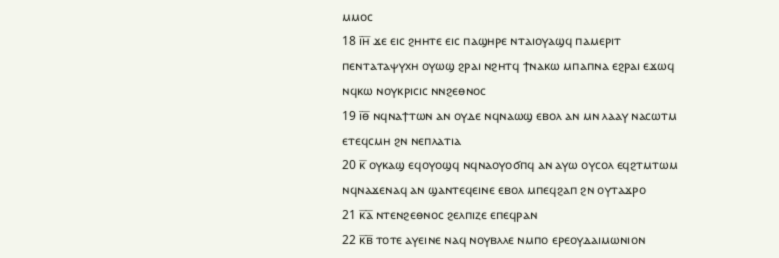ⲙⲙⲟⲥ
18 ⲓ̅ⲏ̅ ϫⲉ ⲉⲓⲥ ϩⲏⲏⲧⲉ ⲉⲓⲥ ⲡⲁϣⲏⲣⲉ ⲛⲧⲁⲓⲟⲩⲁϣϥ ⲡⲁⲙⲉⲣⲓⲧ ⲡⲉⲛⲧⲁⲧⲁⲯⲩⲭⲏ ⲟⲩⲱϣ ϩⲣⲁⲓ ⲛϩⲏⲧϥ ϯⲛⲁⲕⲱ ⲙⲡⲁⲡⲛⲁ ⲉϩⲣⲁⲓ ⲉϫⲱϥ ⲛϥⲕⲱ ⲛⲟⲩⲕⲣⲓⲥⲓⲥ ⲛⲛϩⲉⲑⲛⲟⲥ
19 ⲓ̅ⲑ̅ ⲛϥⲛⲁϯⲧⲱⲛ ⲁⲛ ⲟⲩⲇⲉ ⲛϥⲛⲁⲱϣ ⲉⲃⲟⲗ ⲁⲛ ⲙⲛ ⲗⲁⲁⲩ ⲛⲁⲥⲱⲧⲙ ⲉⲧⲉϥⲥⲙⲏ ϩⲛ ⲛⲉⲡⲗⲁⲧⲓⲁ
20 ⲕ̅ ⲟⲩⲕⲁϣ ⲉϥⲟⲩⲟϣϥ ⲛϥⲛⲁⲟⲩⲟϭⲡϥ ⲁⲛ ⲁⲩⲱ ⲟⲩⲥⲟⲗ ⲉϥϩⲧⲙⲧⲱⲙ ⲛϥⲛⲁϫⲉⲛⲁϥ ⲁⲛ ϣⲁⲛⲧⲉϥⲉⲓⲛⲉ ⲉⲃⲟⲗ ⲙⲡⲉϥϩⲁⲡ ϩⲛ ⲟⲩⲧⲁϫⲣⲟ
21 ⲕ̅ⲁ̅ ⲛⲧⲉⲛϩⲉⲑⲛⲟⲥ ϩⲉⲗⲡⲓⲍⲉ ⲉⲡⲉϥⲣⲁⲛ
22 ⲕ̅ⲃ̅ ⲧⲟⲧⲉ ⲁⲩⲉⲓⲛⲉ ⲛⲁϥ ⲛⲟⲩⲃⲗⲗⲉ ⲛⲙⲡⲟ ⲉⲣⲉⲟⲩⲇⲁⲓⲙⲱⲛⲓⲟⲛ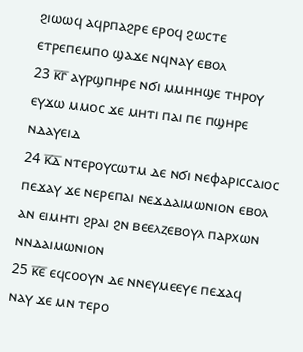ϩⲓⲱⲱϥ ⲁϥⲣⲡⲁϩⲣⲉ ⲉⲣⲟϥ ϩⲱⲥⲧⲉ ⲉⲧⲣⲉⲡⲉⲙⲡⲟ ϣⲁϫⲉ ⲛϥⲛⲁⲩ ⲉⲃⲟⲗ
23 ⲕ̅ⲅ̅ ⲁⲩⲣϣⲡⲏⲣⲉ ⲛϭⲓ ⲙⲙⲏⲏϣⲉ ⲧⲏⲣⲟⲩ ⲉⲩϫⲱ ⲙⲙⲟⲥ ϫⲉ ⲙⲏⲧⲓ ⲡⲁⲓ ⲡⲉ ⲡϣⲏⲣⲉ ⲛⲇⲁⲩⲉⲓⲇ
24 ⲕ̅ⲇ̅ ⲛⲧⲉⲣⲟⲩⲥⲱⲧⲙ ⲇⲉ ⲛϭⲓ ⲛⲉⲫⲁⲣⲓⲥⲥⲁⲓⲟⲥ ⲡⲉϫⲁⲩ ϫⲉ ⲛⲉⲣⲉⲡⲁⲓ ⲛⲉϫⲇⲁⲓⲙⲱⲛⲓⲟⲛ ⲉⲃⲟⲗ ⲁⲛ ⲉⲓⲙⲏⲧⲓ ϩⲣⲁⲓ ϩⲛ ⲃⲉⲉⲗⲍⲉⲃⲟⲩⲗ ⲡⲁⲣⲭⲱⲛ ⲛⲛⲇⲁⲓⲙⲱⲛⲓⲟⲛ
25 ⲕ̅ⲉ̅ ⲉϥⲥⲟⲟⲩⲛ ⲇⲉ ⲛⲛⲉⲩⲙⲉⲉⲩⲉ ⲡⲉϫⲁϥ ⲛⲁⲩ ϫⲉ ⲙⲛ ⲧⲉⲣⲟ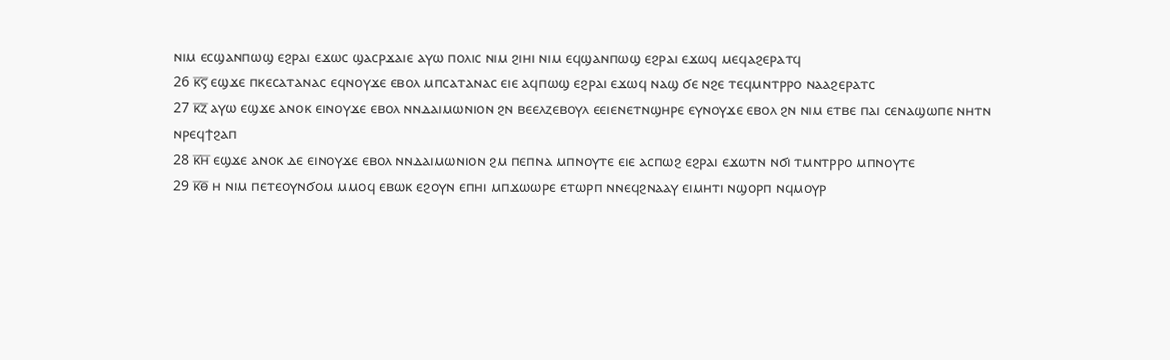ⲛⲓⲙ ⲉⲥϣⲁⲛⲡⲱϣ ⲉϩⲣⲁⲓ ⲉϫⲱⲥ ϣⲁⲥⲣϫⲁⲓⲉ ⲁⲩⲱ ⲡⲟⲗⲓⲥ ⲛⲓⲙ ϩⲓⲏⲓ ⲛⲓⲙ ⲉϥϣⲁⲛⲡⲱϣ ⲉϩⲣⲁⲓ ⲉϫⲱϥ ⲙⲉϥⲁϩⲉⲣⲁⲧϥ
26 ⲕ̅ⲋ̅ ⲉϣϫⲉ ⲡⲕⲉⲥⲁⲧⲁⲛⲁⲥ ⲉϥⲛⲟⲩϫⲉ ⲉⲃⲟⲗ ⲙⲡⲥⲁⲧⲁⲛⲁⲥ ⲉⲓⲉ ⲁϥⲡⲱϣ ⲉϩⲣⲁⲓ ⲉϫⲱϥ ⲛⲁϣ ϭⲉ ⲛϩⲉ ⲧⲉϥⲙⲛⲧⲣⲣⲟ ⲛⲁⲁϩⲉⲣⲁⲧⲥ
27 ⲕ̅ⲍ̅ ⲁⲩⲱ ⲉϣϫⲉ ⲁⲛⲟⲕ ⲉⲓⲛⲟⲩϫⲉ ⲉⲃⲟⲗ ⲛⲛⲇⲁⲓⲙⲱⲛⲓⲟⲛ ϩⲛ ⲃⲉⲉⲗⲍⲉⲃⲟⲩⲗ ⲉⲉⲓⲉⲛⲉⲧⲛϣⲏⲣⲉ ⲉⲩⲛⲟⲩϫⲉ ⲉⲃⲟⲗ ϩⲛ ⲛⲓⲙ ⲉⲧⲃⲉ ⲡⲁⲓ ⲥⲉⲛⲁϣⲱⲡⲉ ⲛⲏⲧⲛ ⲛⲣⲉϥϯϩⲁⲡ
28 ⲕ̅ⲏ̅ ⲉϣϫⲉ ⲁⲛⲟⲕ ⲇⲉ ⲉⲓⲛⲟⲩϫⲉ ⲉⲃⲟⲗ ⲛⲛⲇⲁⲓⲙⲱⲛⲓⲟⲛ ϩⲙ ⲡⲉⲡⲛⲁ ⲙⲡⲛⲟⲩⲧⲉ ⲉⲓⲉ ⲁⲥⲡⲱϩ ⲉϩⲣⲁⲓ ⲉϫⲱⲧⲛ ⲛϭⲓ ⲧⲙⲛⲧⲣⲣⲟ ⲙⲡⲛⲟⲩⲧⲉ
29 ⲕ̅ⲑ̅ ⲏ ⲛⲓⲙ ⲡⲉⲧⲉⲟⲩⲛϭⲟⲙ ⲙⲙⲟϥ ⲉⲃⲱⲕ ⲉϩⲟⲩⲛ ⲉⲡⲏⲓ ⲙⲡϫⲱⲱⲣⲉ ⲉⲧⲱⲣⲡ ⲛⲛⲉϥϩⲛⲁⲁⲩ ⲉⲓⲙⲏⲧⲓ ⲛϣⲟⲣⲡ ⲛϥⲙⲟⲩⲣ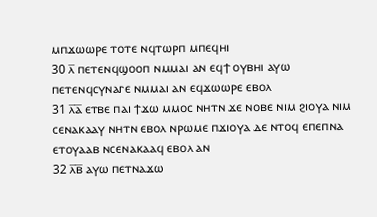ⲙⲡϫⲱⲱⲣⲉ ⲧⲟⲧⲉ ⲛϥⲧⲱⲣⲡ ⲙⲡⲉϥⲏⲓ
30 ⲗ̅ ⲡⲉⲧⲉⲛϥϣⲟⲟⲡ ⲛⲙⲙⲁⲓ ⲁⲛ ⲉϥϯ ⲟⲩⲃⲏⲓ ⲁⲩⲱ ⲡⲉⲧⲉⲛϥⲥⲩⲛⲁⲅⲉ ⲛⲙⲙⲁⲓ ⲁⲛ ⲉϥϫⲱⲱⲣⲉ ⲉⲃⲟⲗ
31 ⲗ̅ⲁ̅ ⲉⲧⲃⲉ ⲡⲁⲓ ϯϫⲱ ⲙⲙⲟⲥ ⲛⲏⲧⲛ ϫⲉ ⲛⲟⲃⲉ ⲛⲓⲙ ϩⲓⲟⲩⲁ ⲛⲓⲙ ⲥⲉⲛⲁⲕⲁⲁⲩ ⲛⲏⲧⲛ ⲉⲃⲟⲗ ⲛⲣⲱⲙⲉ ⲡϫⲓⲟⲩⲁ ⲇⲉ ⲛⲧⲟϥ ⲉⲡⲉⲡⲛⲁ ⲉⲧⲟⲩⲁⲁⲃ ⲛⲥⲉⲛⲁⲕⲁⲁϥ ⲉⲃⲟⲗ ⲁⲛ
32 ⲗ̅ⲃ̅ ⲁⲩⲱ ⲡⲉⲧⲛⲁϫⲱ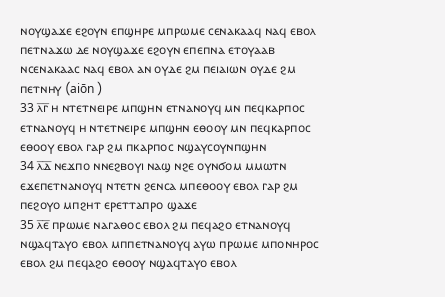ⲛⲟⲩϣⲁϫⲉ ⲉϩⲟⲩⲛ ⲉⲡϣⲏⲣⲉ ⲙⲡⲣⲱⲙⲉ ⲥⲉⲛⲁⲕⲁⲁϥ ⲛⲁϥ ⲉⲃⲟⲗ ⲡⲉⲧⲛⲁϫⲱ ⲇⲉ ⲛⲟⲩϣⲁϫⲉ ⲉϩⲟⲩⲛ ⲉⲡⲉⲡⲛⲁ ⲉⲧⲟⲩⲁⲁⲃ ⲛⲥⲉⲛⲁⲕⲁⲁⲥ ⲛⲁϥ ⲉⲃⲟⲗ ⲁⲛ ⲟⲩⲇⲉ ϩⲙ ⲡⲉⲓⲁⲓⲱⲛ ⲟⲩⲇⲉ ϩⲙ ⲡⲉⲧⲛⲏⲩ (aiōn )
33 ⲗ̅ⲅ̅ ⲏ ⲛⲧⲉⲧⲛⲉⲓⲣⲉ ⲙⲡϣⲏⲛ ⲉⲧⲛⲁⲛⲟⲩϥ ⲙⲛ ⲡⲉϥⲕⲁⲣⲡⲟⲥ ⲉⲧⲛⲁⲛⲟⲩϥ ⲏ ⲛⲧⲉⲧⲛⲉⲓⲣⲉ ⲙⲡϣⲏⲛ ⲉⲑⲟⲟⲩ ⲙⲛ ⲡⲉϥⲕⲁⲣⲡⲟⲥ ⲉⲑⲟⲟⲩ ⲉⲃⲟⲗ ⲅⲁⲣ ϩⲙ ⲡⲕⲁⲣⲡⲟⲥ ⲛϣⲁⲩⲥⲟⲩⲛⲡϣⲏⲛ
34 ⲗ̅ⲇ̅ ⲛⲉϫⲡⲟ ⲛⲛⲉϩⲃⲟⲩⲓ ⲛⲁϣ ⲛϩⲉ ⲟⲩⲛϭⲟⲙ ⲙⲙⲱⲧⲛ ⲉϫⲉⲡⲉⲧⲛⲁⲛⲟⲩϥ ⲛⲧⲉⲧⲛ ϩⲉⲛⲥⲁ ⲙⲡⲉⲑⲟⲟⲩ ⲉⲃⲟⲗ ⲅⲁⲣ ϩⲙ ⲡⲉϩⲟⲩⲟ ⲙⲡϩⲏⲧ ⲉⲣⲉⲧⲧⲁⲡⲣⲟ ϣⲁϫⲉ
35 ⲗ̅ⲉ̅ ⲡⲣⲱⲙⲉ ⲛⲁⲅⲁⲑⲟⲥ ⲉⲃⲟⲗ ϩⲙ ⲡⲉϥⲁϩⲟ ⲉⲧⲛⲁⲛⲟⲩϥ ⲛϣⲁϥⲧⲁⲩⲟ ⲉⲃⲟⲗ ⲙⲡⲡⲉⲧⲛⲁⲛⲟⲩϥ ⲁⲩⲱ ⲡⲣⲱⲙⲉ ⲙⲡⲟⲛⲏⲣⲟⲥ ⲉⲃⲟⲗ ϩⲙ ⲡⲉϥⲁϩⲟ ⲉⲑⲟⲟⲩ ⲛϣⲁϥⲧⲁⲩⲟ ⲉⲃⲟⲗ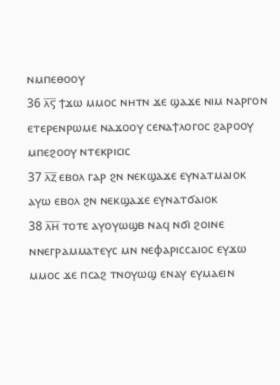ⲛⲙⲡⲉⲑⲟⲟⲩ
36 ⲗ̅ⲋ̅ ϯϫⲱ ⲙⲙⲟⲥ ⲛⲏⲧⲛ ϫⲉ ϣⲁϫⲉ ⲛⲓⲙ ⲛⲁⲣⲅⲟⲛ ⲉⲧⲉⲣⲉⲛⲣⲱⲙⲉ ⲛⲁϫⲟⲟⲩ ⲥⲉⲛⲁϯⲗⲟⲅⲟⲥ ϩⲁⲣⲟⲟⲩ ⲙⲡⲉϩⲟⲟⲩ ⲛⲧⲉⲕⲣⲓⲥⲓⲥ
37 ⲗ̅ⲍ̅ ⲉⲃⲟⲗ ⲅⲁⲣ ϩⲛ ⲛⲉⲕϣⲁϫⲉ ⲉⲩⲛⲁⲧⲙⲁⲓⲟⲕ ⲁⲩⲱ ⲉⲃⲟⲗ ϩⲛ ⲛⲉⲕϣⲁϫⲉ ⲉⲩⲛⲁⲧϭⲁⲓⲟⲕ
38 ⲗ̅ⲏ̅ ⲧⲟⲧⲉ ⲁⲩⲟⲩⲱϣⲃ ⲛⲁϥ ⲛϭⲓ ϩⲟⲓⲛⲉ ⲛⲛⲉⲅⲣⲁⲙⲙⲁⲧⲉⲩⲥ ⲙⲛ ⲛⲉⲫⲁⲣⲓⲥⲥⲁⲓⲟⲥ ⲉⲩϫⲱ ⲙⲙⲟⲥ ϫⲉ ⲡⲥⲁϩ ⲧⲛⲟⲩⲱϣ ⲉⲛⲁⲩ ⲉⲩⲙⲁⲉⲓⲛ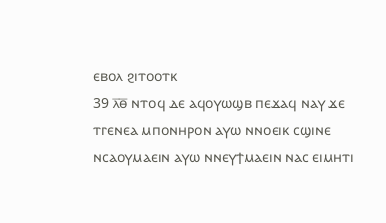ⲉⲃⲟⲗ ϩⲓⲧⲟⲟⲧⲕ
39 ⲗ̅ⲑ̅ ⲛⲧⲟϥ ⲇⲉ ⲁϥⲟⲩⲱϣⲃ ⲡⲉϫⲁϥ ⲛⲁⲩ ϫⲉ ⲧⲅⲉⲛⲉⲁ ⲙⲡⲟⲛⲏⲣⲟⲛ ⲁⲩⲱ ⲛⲛⲟⲉⲓⲕ ⲥϣⲓⲛⲉ ⲛⲥⲁⲟⲩⲙⲁⲉⲓⲛ ⲁⲩⲱ ⲛⲛⲉⲩϯⲙⲁⲉⲓⲛ ⲛⲁⲥ ⲉⲓⲙⲏⲧⲓ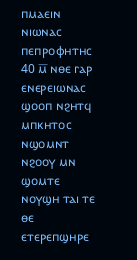ⲡⲙⲁⲉⲓⲛ ⲛⲓⲱⲛⲁⲥ ⲡⲉⲡⲣⲟⲫⲏⲧⲏⲥ
40 ⲙ̅ ⲛⲑⲉ ⲅⲁⲣ ⲉⲛⲉⲣⲉⲓⲱⲛⲁⲥ ϣⲟⲟⲡ ⲛϩⲏⲧϥ ⲙⲡⲕⲏⲧⲟⲥ ⲛϣⲟⲙⲛⲧ ⲛϩⲟⲟⲩ ⲙⲛ ϣⲟⲙⲧⲉ ⲛⲟⲩϣⲏ ⲧⲁⲓ ⲧⲉ ⲑⲉ ⲉⲧⲉⲣⲉⲡϣⲏⲣⲉ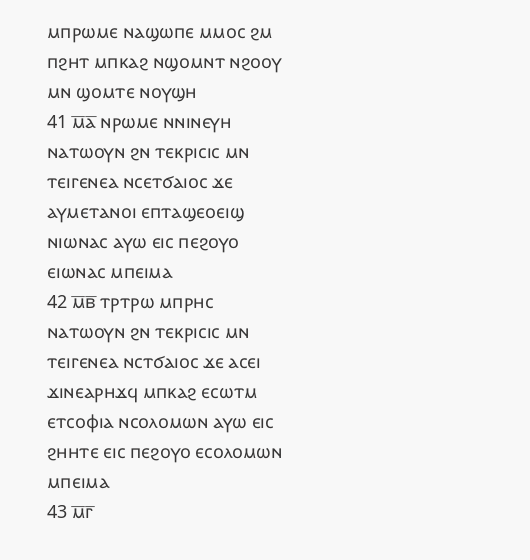ⲙⲡⲣⲱⲙⲉ ⲛⲁϣⲱⲡⲉ ⲙⲙⲟⲥ ϩⲙ ⲡϩⲏⲧ ⲙⲡⲕⲁϩ ⲛϣⲟⲙⲛⲧ ⲛϩⲟⲟⲩ ⲙⲛ ϣⲟⲙⲧⲉ ⲛⲟⲩϣⲏ
41 ⲙ̅ⲁ̅ ⲛⲣⲱⲙⲉ ⲛⲛⲓⲛⲉⲩⲏ ⲛⲁⲧⲱⲟⲩⲛ ϩⲛ ⲧⲉⲕⲣⲓⲥⲓⲥ ⲙⲛ ⲧⲉⲓⲅⲉⲛⲉⲁ ⲛⲥⲉⲧϭⲁⲓⲟⲥ ϫⲉ ⲁⲩⲙⲉⲧⲁⲛⲟⲓ ⲉⲡⲧⲁϣⲉⲟⲉⲓϣ ⲛⲓⲱⲛⲁⲥ ⲁⲩⲱ ⲉⲓⲥ ⲡⲉϩⲟⲩⲟ ⲉⲓⲱⲛⲁⲥ ⲙⲡⲉⲓⲙⲁ
42 ⲙ̅ⲃ̅ ⲧⲣⲧⲣⲱ ⲙⲡⲣⲏⲥ ⲛⲁⲧⲱⲟⲩⲛ ϩⲛ ⲧⲉⲕⲣⲓⲥⲓⲥ ⲙⲛ ⲧⲉⲓⲅⲉⲛⲉⲁ ⲛⲥⲧϭⲁⲓⲟⲥ ϫⲉ ⲁⲥⲉⲓ ϫⲓⲛⲉⲁⲣⲏϫϥ ⲙⲡⲕⲁϩ ⲉⲥⲱⲧⲙ ⲉⲧⲥⲟⲫⲓⲁ ⲛⲥⲟⲗⲟⲙⲱⲛ ⲁⲩⲱ ⲉⲓⲥ ϩⲏⲏⲧⲉ ⲉⲓⲥ ⲡⲉϩⲟⲩⲟ ⲉⲥⲟⲗⲟⲙⲱⲛ ⲙⲡⲉⲓⲙⲁ
43 ⲙ̅ⲅ̅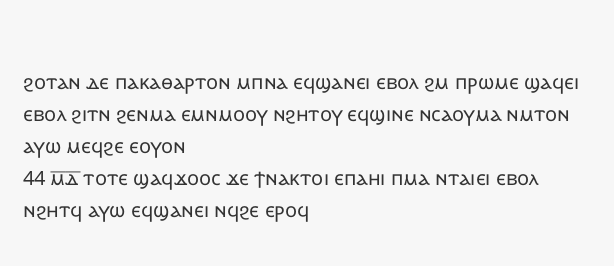ϩⲟⲧⲁⲛ ⲇⲉ ⲡⲁⲕⲁⲑⲁⲣⲧⲟⲛ ⲙⲡⲛⲁ ⲉϥϣⲁⲛⲉⲓ ⲉⲃⲟⲗ ϩⲙ ⲡⲣⲱⲙⲉ ϣⲁϥⲉⲓ ⲉⲃⲟⲗ ϩⲓⲧⲛ ϩⲉⲛⲙⲁ ⲉⲙⲛⲙⲟⲟⲩ ⲛϩⲏⲧⲟⲩ ⲉϥϣⲓⲛⲉ ⲛⲥⲁⲟⲩⲙⲁ ⲛⲙⲧⲟⲛ ⲁⲩⲱ ⲙⲉϥϩⲉ ⲉⲟⲩⲟⲛ
44 ⲙ̅ⲇ̅ ⲧⲟⲧⲉ ϣⲁϥϫⲟⲟⲥ ϫⲉ ϯⲛⲁⲕⲧⲟⲓ ⲉⲡⲁⲏⲓ ⲡⲙⲁ ⲛⲧⲁⲓⲉⲓ ⲉⲃⲟⲗ ⲛϩⲏⲧϥ ⲁⲩⲱ ⲉϥϣⲁⲛⲉⲓ ⲛϥϩⲉ ⲉⲣⲟϥ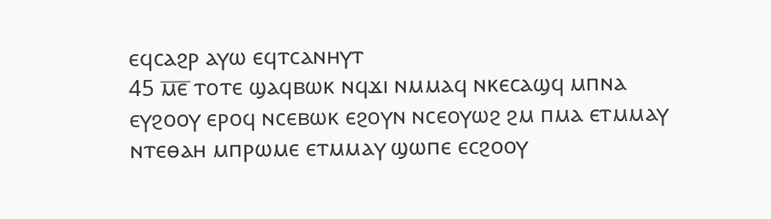ⲉϥⲥⲁϩⲣ ⲁⲩⲱ ⲉϥⲧⲥⲁⲛⲏⲩⲧ
45 ⲙ̅ⲉ̅ ⲧⲟⲧⲉ ϣⲁϥⲃⲱⲕ ⲛϥϫⲓ ⲛⲙⲙⲁϥ ⲛⲕⲉⲥⲁϣϥ ⲙⲡⲛⲁ ⲉⲩϩⲟⲟⲩ ⲉⲣⲟϥ ⲛⲥⲉⲃⲱⲕ ⲉϩⲟⲩⲛ ⲛⲥⲉⲟⲩⲱϩ ϩⲙ ⲡⲙⲁ ⲉⲧⲙⲙⲁⲩ ⲛⲧⲉⲑⲁⲏ ⲙⲡⲣⲱⲙⲉ ⲉⲧⲙⲙⲁⲩ ϣⲱⲡⲉ ⲉⲥϩⲟⲟⲩ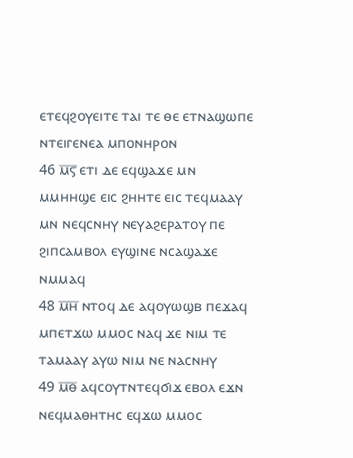ⲉⲧⲉϥϩⲟⲩⲉⲓⲧⲉ ⲧⲁⲓ ⲧⲉ ⲑⲉ ⲉⲧⲛⲁϣⲱⲡⲉ ⲛⲧⲉⲓⲅⲉⲛⲉⲁ ⲙⲡⲟⲛⲏⲣⲟⲛ
46 ⲙ̅ⲋ̅ ⲉⲧⲓ ⲇⲉ ⲉϥϣⲁϫⲉ ⲙⲛ ⲙⲙⲏⲏϣⲉ ⲉⲓⲥ ϩⲏⲏⲧⲉ ⲉⲓⲥ ⲧⲉϥⲙⲁⲁⲩ ⲙⲛ ⲛⲉϥⲥⲛⲏⲩ ⲛⲉⲩⲁϩⲉⲣⲁⲧⲟⲩ ⲡⲉ ϩⲓⲡⲥⲁⲙⲃⲟⲗ ⲉⲩϣⲓⲛⲉ ⲛⲥⲁϣⲁϫⲉ ⲛⲙⲙⲁϥ
48 ⲙ̅ⲏ̅ ⲛⲧⲟϥ ⲇⲉ ⲁϥⲟⲩⲱϣⲃ ⲡⲉϫⲁϥ ⲙⲡⲉⲧϫⲱ ⲙⲙⲟⲥ ⲛⲁϥ ϫⲉ ⲛⲓⲙ ⲧⲉ ⲧⲁⲙⲁⲁⲩ ⲁⲩⲱ ⲛⲓⲙ ⲛⲉ ⲛⲁⲥⲛⲏⲩ
49 ⲙ̅ⲑ̅ ⲁϥⲥⲟⲩⲧⲛⲧⲉϥϭⲓϫ ⲉⲃⲟⲗ ⲉϫⲛ ⲛⲉϥⲙⲁⲑⲏⲧⲏⲥ ⲉϥϫⲱ ⲙⲙⲟⲥ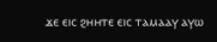ϫⲉ ⲉⲓⲥ ϩⲏⲏⲧⲉ ⲉⲓⲥ ⲧⲁⲙⲁⲁⲩ ⲁⲩⲱ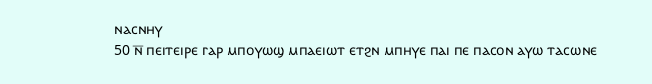ⲛⲁⲥⲛⲏⲩ
50 ⲛ̅ ⲡⲉⲓⲧⲉⲓⲣⲉ ⲅⲁⲣ ⲙⲡⲟⲩⲱϣ ⲙⲡⲁⲉⲓⲱⲧ ⲉⲧϩⲛ ⲙⲡⲏⲩⲉ ⲡⲁⲓ ⲡⲉ ⲡⲁⲥⲟⲛ ⲁⲩⲱ ⲧⲁⲥⲱⲛⲉ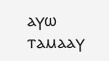ⲁⲩⲱ ⲧⲁⲙⲁⲁⲩ